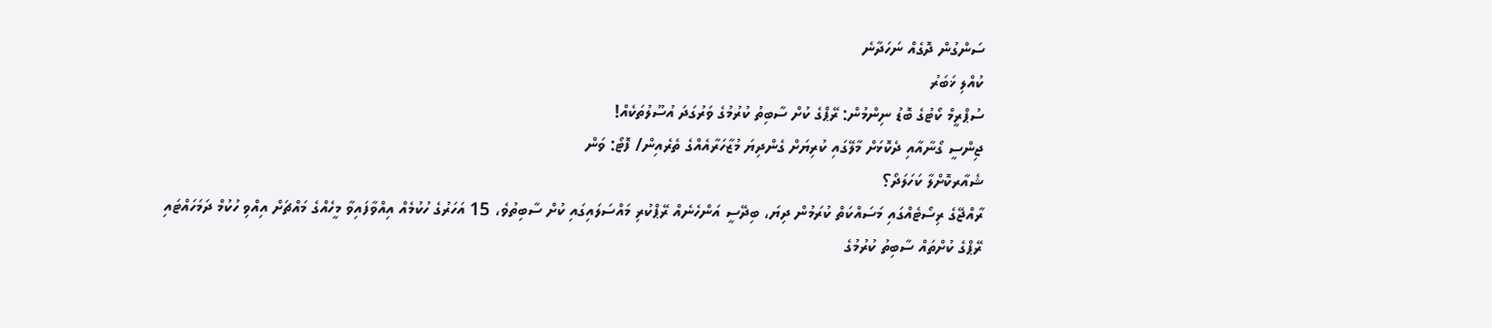ސަންގުން ދޮގެއް ނަހަދާނެ
ކުއްލި ޚަބަރު
ސުޕްރީމް ކޯޓުގެ ބޮޑު ނިންމުން: ރޭޕްގެ ކުށް ސާބިތު ކުރުމުގެ ވަރުގަދަ އުސޫލުތަކެއް!
ޖިންސީ ގޯނާއާއި ދެކޮޅަށް މާލޭގައި ކުރިޔަށް ގެންދިޔަ މުޒާހަރާއެއްގެ ތެރެއިން/ ފޮޓޯ: ވަން
ޝެއާރކޮށްލާ ކަހަލަދޯ؟
ރާއްޖޭގެ ރިސޯޓެއްގައި މަސައްކަތް ކުރަމުން ދިޔަ، ބިދޭސީ އަންހެނެއް ރޭޕްކުރި މައްސަލައިގައި ކުށް ސާބިތުވެ، 15 އަހަރުގެ ހުކުމެއް އިއްވާފައިވާ މީހެއްގެ މައްޗަށް އިއްވި ހުކުމް ދަމަހައްޓައި ރޭޕްގެ ކުށްތައް ސާބިތު ކުރުމުގެ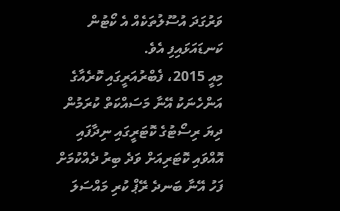ވަރުގަދަ އުސޫލުތަކެއް އެ ކޯޓުން ކަނޑައަޅައިފި އެވެ.
މިއީ 2015، ފެބްރުއަރީގައި ކޮރެއާގެ އަންހެނަކު އޭނާ މަސައްކަތް ކުރަމުން ދިޔަ ރިސޯޓުގެ ކޮޓަރީގައި ނިދާފައި އޮއްވައި ކޮޓަރިއަށް ވަދެ ބިރު ދެއްކުމަށް ފަހު އޭނާ ބަނދެ ރޭޕް ކުރި މައްސަލަ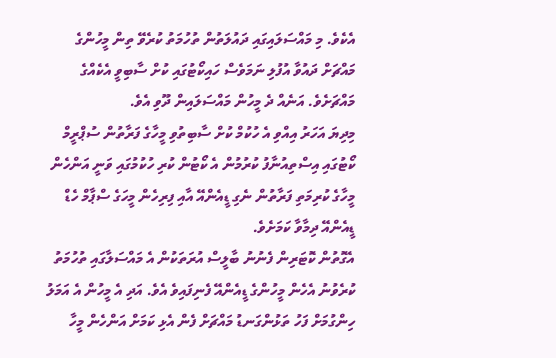އެކެވެ. މި މައްސަލައިގައި ދައުލަތުން ތުހުމަތު ކުރެވޭ ތިން މީހުންގެ މައްޗަށް ދައުވާ އުފުލި ނަމަވެސް ހައިކޯޓުގައި ކުށް ސާބިވީ އެކެއްގެ މައްޗަށެވެ. އަނެއް ދެ މީހުން މައްސަލައިން ދޫވި އެވެ.
މިދިޔަ އަހަރު އިއްވި އެ ހުކުމް ކުށް ސާބިތުވި މީހާގެ ފަރާތުން ސުޕްރީމް ކޯޓުގައި އިސްތިއުނާފު ކުރުމުން އެ ކޯޓުން ކުރި ހުކުމުގައި ވަނީ އަންހެން މީހާގެ ކުރިމަތި ފަރާތުން ނެގި ޑީއެންއޭ އާއި ފިރިހެން މީހަގެ ސްޕާމް ހެޑް ޑީއެންއޭ ދިމާވާ ކަމަށެވެ.
އެގޮތުން ކޮޓަރިން ފެނުނު ބާލީސް އުރަތަކުން އެ މައްސަލާގައި ތުހުމަތު ކުރެވުނު އެހެން މީހުންގެ ޑީއެންއޭ ފެނިފައިވެ އެވެ. އަދި އެ މީހުން އެ އަމަލު ހިންގުމަށް ފަހު ތަޅުންގަނޑު މައްޗަށް ފެން އެޅި ކަމަށް އަންހެން މީހާ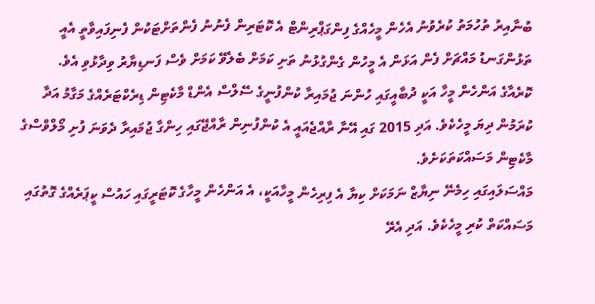ބުނާއިރު ތުހުމަތު ކުރެވުނު އެހެން މީހެއްގެ ފިންގަޕްރިންޓް އެ ކޮޓަރިން ފެނުނު ފެންތަށްޓަކުން ފެނިފައިވާތީ އެއީ ތަޅުންގަނޑު މައްޗަށް ފެން އަޅަން އެ މީހުން ގެންގުޅުނު ތަށި ކަމަށް ބެލެވޭ ކަމަށް ވެސް ފަނޑިޔާރު ވިދާޅުވި އެވެ.
ކޮރެއާގެ އަންހެން މީހާ އަކީ ދުބާއީގައި ހުންނަ ޖުމައިރާ ކުންފުނީގެ ސޭލްސް އެންޑް މާކެޓިން ޑިރެކްޓަރެއްގެ މަގާމު އަދާ ކުރަމުން ދިޔަ މީހެކެވެ. އަދި 2015 ގައި އޭނާ ރާއްޖެއައީ އެ ކުންފުނިން ރާއްޖޭގައި ހިންގާ ޖުމައިރާ ދެވަނަ ފުށި މޯލްވްސްގެ މާކެޓިން މަސައްކަތަކަށެވެ.
މައްސަލައިގައި ހިމެނޭ ނިޔާޒް ނަމަކަށް ކިޔާ އެ ފިރިހެން މީހާއަކީ، އެ އަންހެން މީހާގެ ކޮޓަރީގައި ހައުސް ކީޕަރެއްގެ ގޮތުގައި މަސައްކަތް ކުރި މީހެކެވެ. އަދި އެރޭ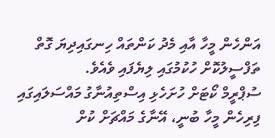އަންހެން މީހާ އާއި މެދު ކަންތައް ހިނގައިދިޔަ ގޮތް ތަފްސީލުކޮށް ހުކުމުގައި ލިޔެފައި ވެއެވެ.
ސުޕްރީމް ކޯޓަށް ހުށަހެޅި އިސްތިއުނާގު މައްސަލައިގައި ފިރިހެން މީހާ ބުނީ، އޭނާގެ މައްޗަށް ކުށް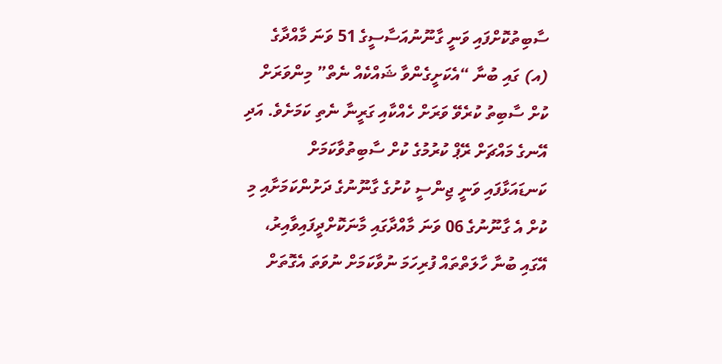ސާބިތުކޮށްފައި ވަނީ ގާނޫނުއަސާސީގެ 51 ވަނަ މާއްދާގެ (އ) ގައި ބުނާ “އެކަށީގެންވާ ޝައްކެއް ނެތް” މިންވަރަށް ކުށް ސާބިތު ކުރެވޭ ވަރަށް ހެއްކާއި ގަރީނާ ނެތި ކަމަށެވެ. އަދި އޭނގެ މައްޗަށް ރޭޕް ކުރުމުގެ ކުށް ސާބިތުވާކަމަށް ކަނޑައަޅާފައި ވަނީ ޖިންސީ ކުށުގެ ގާނޫނުގެ ދަށުންކަމަށާއި މި ކުށް އެ ގާނޫނުގެ 06 ވަނަ މާއްދާގައި މާނަކޮށްދީފައިވާއިރު، އޭގައި ބުނާ ހާލަތްތައް ފުރިހަމަ ނުވާކަމަށް ނުވަތަ އެގޮތަށް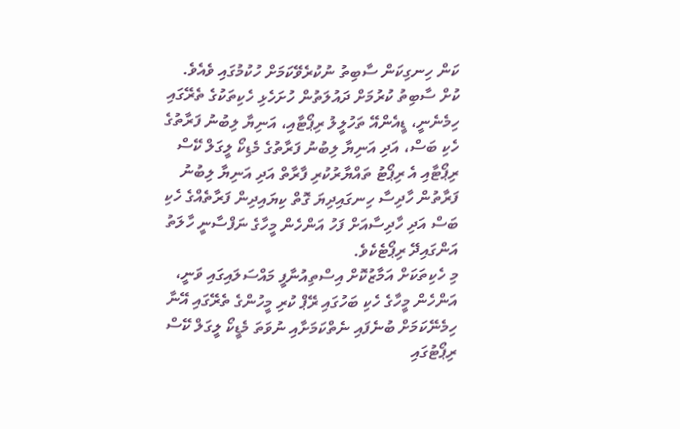ކަން ހިނގިކަން ސާބިތު ނުކުރެވޭކަމަށް ހުކުމުގައި ވެއެވެ.
ކުށް ސާބިތު ކުރުމަށް ދައުލަތުން ހުށަހެޅި ހެކިތަކުގެ ތެރޭގައި ހިމެނެނީ، ޑީއެންއޭ ތަހުލީލު ރިޕޯޓާއި، އަނިޔާ ލިބުނު ފަރާތުގެ ހެކި ބަސް، އަދި އަނިޔާ ލިބުނު ފަރާތުގެ މެޑިކޯ ލީގަލް ކޭސް ރިޕޯޓާއި އެ ރިޕޯޓު ތައްޔާރުކުރި ފާރާތް އަދި އަނިޔާ ލިބުނު ފަރާތުން ހާދިސާ ހިނގައިދިޔަ ގޮތް ކިޔައިދިން ފަރާތެއްގެ ހެކި ބަސް އަދި ހާދިސާއަށް ފަހު އަންހެން މީހާގެ ނަފްސާނީ ހާލަތު އަންގައިދޭ ރިޕޯޓެކެވެ.
މި ހެކިތަކަށް އަމާޒުކޮށް އިސްތިއުނާފީ މައްސަލައިގައި ވަނީ، އަންހެން މީހާގެ ހެކި ބަހުގައި ރޭޕް ކުރި މީހުންގެ ތެރޭގައި އޭނާ ހިމެނޭކަމަށް ބުނެފައި ނެތްކަމަށާއި ނުވަތަ މެޑީކޯ ލީގަލް ކޭސް ރިޕޯޓުގައި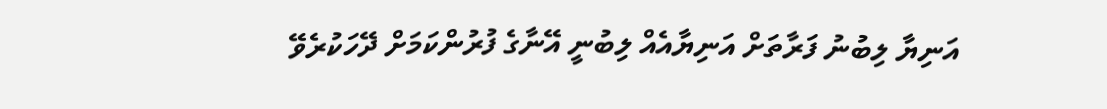އަނިޔާ ލިބުނު ފަރާތަށް އަނިޔާއެއް ލިބުނީ އޭނާގެ ފުރުންކަމަށް ދޭހަކުރެވޭ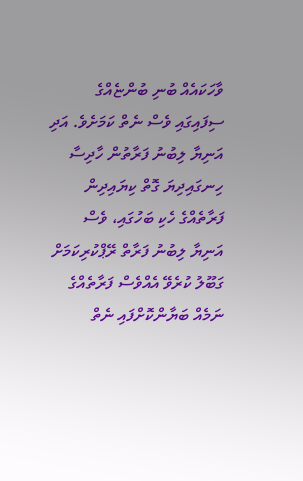ވާހަކައެއް ބުނި ބުންޏެއްގެ ސިފައިގައި ވެސް ނެތް ކަމަށެވެ. އަދި އަނިޔާ ލިބުނު ފަރާތުން ހާދިސާ ހިނގައިދިޔަ ގޮތް ކިޔައިދިން ފަރާތެއްގެ ހެކި ބަހުގައި، ވެސް އަނިޔާ ލިބުނު ފަރާތް ރޭޕްކުރިކަމަށް ގަބޫލު ކުރެވޭ އެއްވެސް ފަރާތެއްގެ ނަމެއް ބަޔާންކޮށްފައި ނެތް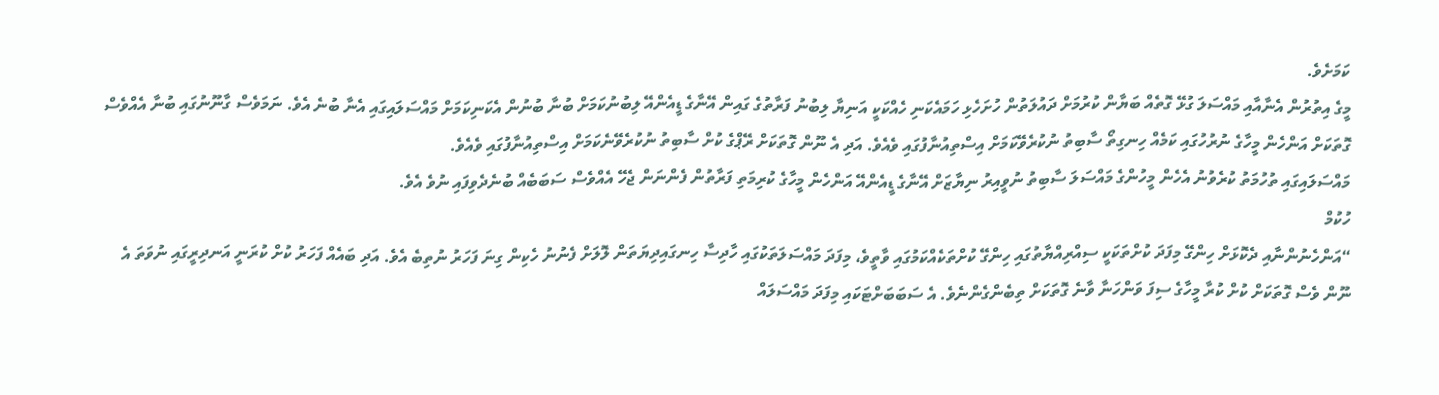ކަމަށެވެ.
މީގެ އިތުރުން އެނާއާއި މައްސަލަ ގުޅޭ ގޮތެއް ބަޔާން ކުރުމަށް ދައުލަތުން ހުށަހެޅި ހަމައެކަނި ހެއްކަކީ އަނިޔާ ލިބުނު ފަރާތުގެ ގައިން އޭނާގެ ޑީއެންއޭ ލިބުނުކަމަށް ބުނާ ބުނުން އެކަނިކަމަށް މައްސަލައިގައި އެނާ ބުނެ އެވެ. ނަމަވެސް ގާނޫނުގައި ބުނާ އެއްވެސް ގޮތަކަށް އަންހެން މީހާގެ ނުރުހުގައި ކަމެއް ހިނގިތޯ ސާބިތު ނުކުރެވޭކަމަށް އިސްތިއުނާފުގައި ވެއެވެ. އަދި އެ ނޫން ގޮތަކަށް ރޭޕްގެ ކުށް ސާބިތު ނުކުރެވޭނެކަމަށް އިސްތިއުނާފުގައި ވެއެވެ.
މައްސަލައިގައި ތުހުމަތު ކުރެވުނު އެހެން މީހުންގެ މައްސަލަ ސާބިތު ނުވީއިރު ނިޔާޒަށް އޭނާގެ ޑީއެންއޭ އަންހެން މީހާގެ ކުރިމަތި ފަރާތުން ފެންނަން ޖެހޭ އެއްވެސް ސަބަބެއް ބުނެދެވިފައި ނުވެ އެވެ.
ހުކުމް
“އަންހެނުންނާއި ދެކޮޅަށް ހިންގޭ މިފަދަ ކުށްތަކަކީ ސިއްރިއްޔާތުގައި ހިންގޭ ކުށްތަކެއްކަމުގައި ވާތީވެ، މިފަދަ މައްސަލަތަކުގައި ހާދިސާ ހިނގައިދިޔަތަން ލޮލަށް ފެނުނު ހެކިން ގިނަ ފަހަރު ނުތިބެ އެވެ. އަދި ބައެއް ފަހަރު ކުށް ކުރަނީ އަނދިރީގައި ނުވަތަ އެ ނޫން ވެސް ގޮތަކަށް ކުށް ކުރާ މީހާގެ ސިފަ ވަންހަނާ ވާނެ ގޮތަކަށް ތިބެންގެންނެވެ. އެ ސަބަބަށްޓަކައި މިފަދަ މައްސަލައް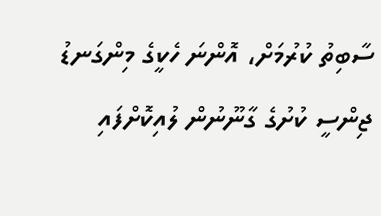ސާބިތު ކުރުމަށް، އޮންނަ ހެކީގެ މިންގަނޑު ޖިންސީ ކުށުގެ ގާނޫނުން ލުއިކޮށްފައި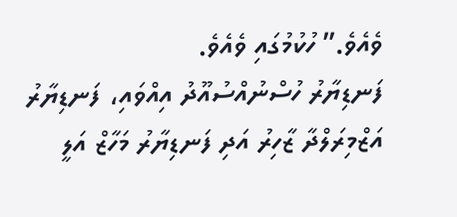ވެއެވެ.” ހުކުމުގައި ވެއެވެ.
ފަނޑިޔާރު ހުސްނުއްސުއޫދު އިއްވައި، ފަނޑިޔާރު އަޒްމިރަލްދާ ޒާހިރު އަދި ފަނޑިޔާރު މަހާޒް އަލީ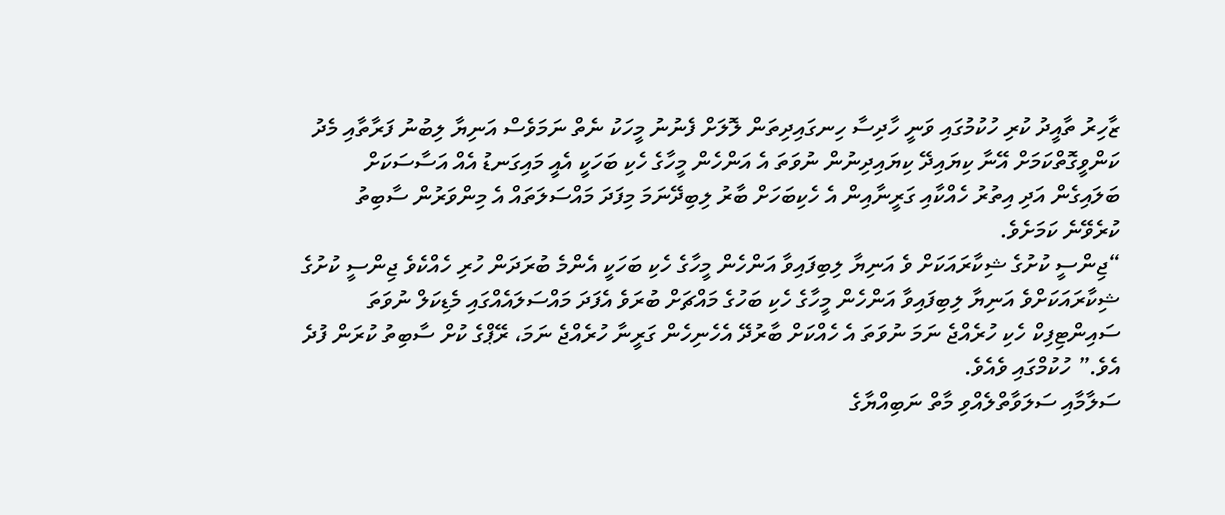ޒާހިރު ތާއީދު ކުރި ހުކުމުގައި ވަނީ ހާދިސާ ހިނގައިދިތަން ލޮލަށް ފެނުނު މީހަކު ނެތް ނަމަވެސް އަނިޔާ ލިބުނު ފަރާތާއި މެދު ކަންވީގޮތްކަމަށް އޭނާ ކިޔައިދޭ ކިޔައިދިނުން ނުވަތަ އެ އަންހެން މީހާގެ ހެކި ބަހަކީ އެއީ މައިގަނޑު އެއް އަސާސަކަށް ބަލައިގެން އަދި އިތުރު ހެއްކާއި ގަރީނާއިން އެ ހެކިބަހަށް ބާރު ލިބިދޭނަމަ މިފަދަ މައްސަލަތައް އެ މިންވަރުން ސާބިތު ކުރެވޭނެ ކަމަށެވެ.
“ޖިންސީ ކުށުގެ ޝިކާރައަކަށް ވެ އަނިޔާ ލިބިފައިވާ އަންހެން މީހާގެ ހެކި ބަހަކީ އެންމެ ބުރަދަން ހުރި ހެއްކެވެ ޖިންސީ ކުށުގެ ޝިކާރައަކަށްވެ އަނިޔާ ލިބިފައިވާ އަންހެން މީހާގެ ހެކި ބަހުގެ މައްޗަށް ބުރަވެ އެފަދަ މައްސަލައެއްގައި މެޑިކަލް ނުވަތަ ސައިންޓިފިކް ހެކި ހުރެއްޖެ ނަމަ ނުވަތަ އެ ހެއްކަށް ބާރުދޭ އެހެނިހެން ގަރީނާ ހުރެއްޖެ ނަމަ، ރޭޕްގެ ކުށް ސާބިތު ކުރަން ފުދެ އެވެ.” ހުކުމްގައި ވެއެވެ.
ސަލާމާއި ސަލަވާތްލެއްވި މާތް ނަބިއްޔާގެ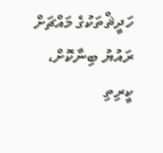ހަދީޘްތަކުގެ މައްޗަށް ރައުޔު ބިނާކޮށް، ކީރިތި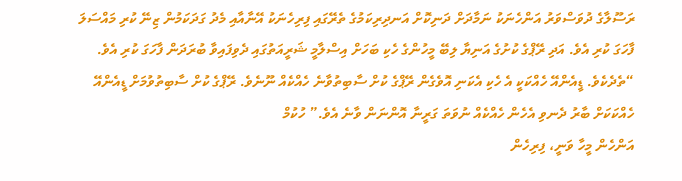ރަސޫލާގެ ދުވަސްވަރު އަންހެނަކު ނަމާދަށް ދަނިކޮށް އަނދިރިކަމުގެ ތެރޭގައި ފިރިހެނަކު އޭނާއާއި މެދު ގަދަކަމުން ޒިނޭ ކުރި މައްސަލަ ފާހަގަ ކުރި އެވެ. އަދި ރޭޕްގެ ކުށުގެ އަނިޔާ ލިބޭ މީހުންގެ ހެކި ބަހަށް އިސްލާމީ ޝަރީއަތުގައި ދެވިފައިވާ ބުރަދަން ފާހަގަ ކުރި އެވެ.
“ތެދެކެވެ. ޑީއެންއޭ ހެއްކަކީ އެ ހެކި އެކަނި އޮވެގެން ރޭޕްގެ ކުށް ސާބިތުވާނެ ހެއްކެއް ނޫނެވެ. ރޭޕްގެ ކުށް ސާބިތުވުމަށް ޑީއެންއޭ ހެއްކަކަށް ބާރު ދެނވި އެހެން ހެއްކެއް ނުވަތަ ގަރީނާ އޮންނަން ވާނެ އެވެ.” ހުކުމް
އަންހެން މީހާ ވަނީ، ފިރިހެން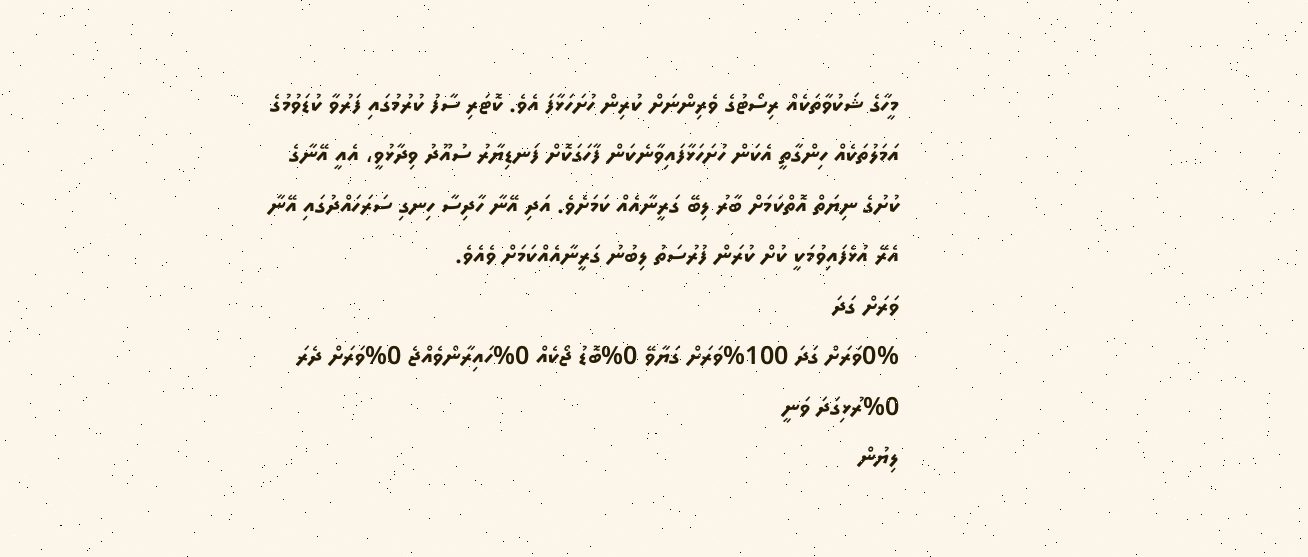މީހާގެ ޝަކުވާތަކެއް ރިސޯޓުގެ ވެރިންނަށް ކުރިން ހުށަހަޅާފަ އެވެ. ކޮޓަރި ސާފު ކުރުމުގައި ފަރުވާ ކުޑަވުމުގެ އަމަލުތަކެއް ހިންގާތީ އެކަން ހުށަހަޅާފައިވާނެކަން ފާހަގަކޮށް ފަނޑިޔާރު ސުއޫދު ވިދާޅުވީ، އެއީ އޭނާގެ ކުށުގެ ނިޔަތް އޮތްކަމަށް ބާރު ލިބޭ ގަރީނާއެއް ކަމަށެވެ. އަދި އޭނާ ހާދިސާ ހިނގި ސަރަހައްދުގައި އޭނާ އެރޭ އުޅެފައިވުމަކީ ކުށް ކުރަން ފުރުސަތު ލިބުނު ގަރީނާއެއްކަމަށް ވެއެވެ.
ވަރަށް ގަދަ
0%ވަރަށް ގަދަ 100%ވަރަށް ގަޔާވޭ 0%ބޮޑު ޖޯކެއް 0%ހައިރާންވެއްޖެ 0%ވަރަށް ދެރަ 0%ރުޅިގަދަ ވަނީ
ލިޔުން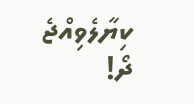ކިޔާލެވިއްޖެ ދޯ!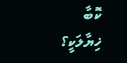ކޮބާ ޚިޔާލަކީ؟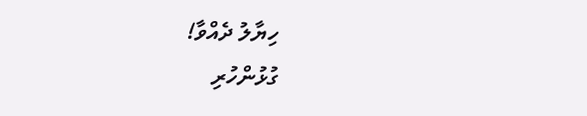ހިޔާލު ދެއްވާ!
ގުޅުންހުރި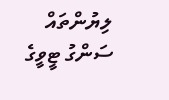ލިޔުންތައް
ސަންގު ޓީވީގެ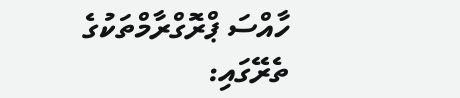ހާއްސަ ޕްރޮގްރާމްތަކުގެ ތެރޭގައި: